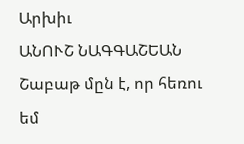Արխիւ
ԱՆՈՒՇ ՆԱԳԳԱՇԵԱՆ
Շաբաթ մըն է, որ հեռու եմ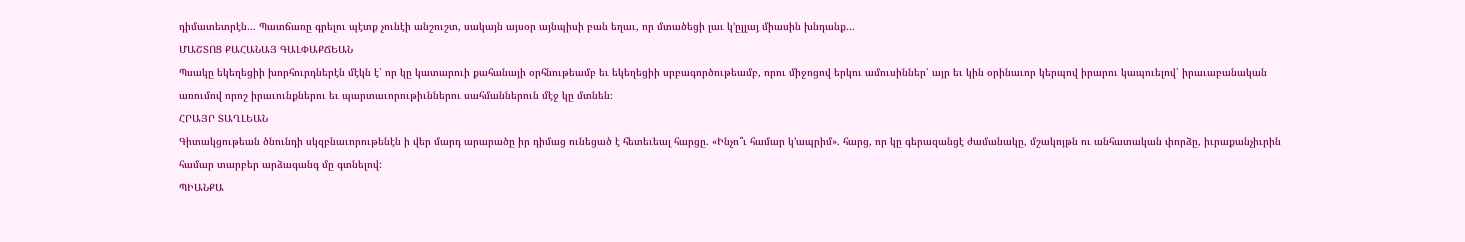դիմատետրէն… Պատճառը գրելու պէտք չունէի անշուշտ, սակայն այսօր այնպիսի բան եղաւ, որ մտածեցի լաւ կ՚ըլլայ միասին խնդանք…
ՄԱՇՏՈՑ ՔԱՀԱՆԱՅ ԳԱԼՓԱՔՃԵԱՆ
Պսակը եկեղեցիի խորհուրդներէն մէկն է՝ որ կը կատարուի քահանայի օրհնութեամբ եւ եկեղեցիի սրբագործութեամբ, որու միջոցով երկու ամուսիններ՝ այր եւ կին օրինաւոր կերպով իրարու կապուելով՝ իրաւաբանական առումով որոշ իրաւունքներու եւ պարտաւորութիւններու սահմաններուն մէջ կը մտնեն։
ՀՐԱՅՐ ՏԱՂԼԵԱՆ
Գիտակցութեան ծնունդի սկզբնաւորութենէն ի վեր մարդ արարածը իր դիմաց ունեցած է հետեւեալ հարցը. «Ինչո՞ւ համար կ՚ապրիմ». հարց, որ կը գերազանցէ ժամանակը, մշակոյթն ու անհատական փորձը, իւրաքանչիւրին համար տարբեր արձագանգ մը գտնելով:
ՊԻԱՆՔԱ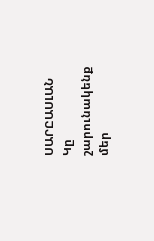ՍԱՐԸԱՍԼԱՆ
Կը շարունակենք մեր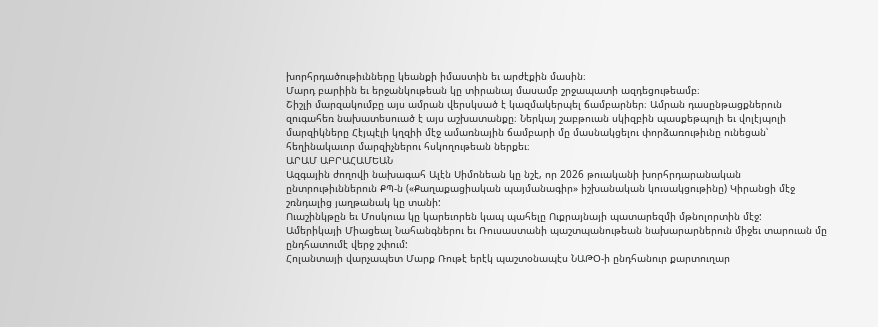խորհրդածութիւնները կեանքի իմաստին եւ արժէքին մասին։
Մարդ բարիին եւ երջանկութեան կը տիրանայ մասամբ շրջապատի ազդեցութեամբ։
Շիշլի մարզակումբը այս ամրան վերսկսած է կազմակերպել ճամբարներ։ Ամրան դասընթացքներուն զուգահեռ նախատեսուած է այս աշխատանքը։ Ներկայ շաբթուան սկիզբին պասքեթպոլի եւ վոլէյպոլի մարզիկները Հէյպէլի կղզիի մէջ ամառնային ճամբարի մը մասնակցելու փորձառութիւնը ունեցան՝ հեղինակաւոր մարզիչներու հսկողութեան ներքեւ։
ԱՐԱՄ ԱԲՐԱՀԱՄԵԱՆ
Ազգային ժողովի նախագահ Ալէն Սիմոնեան կը նշէ, որ 2026 թուականի խորհրդարանական ընտրութիւններուն ՔՊ-ն («Քաղաքացիական պայմանագիր» իշխանական կուսակցութինը) Կիրանցի մէջ շռնդալից յաղթանակ կը տանի:
Ուաշինկթըն եւ Մոսկուա կը կարեւորեն կապ պահելը Ուքրայնայի պատարեզմի մթնոլորտին մէջ:
Ամերիկայի Միացեալ Նահանգներու եւ Ռուսաստանի պաշտպանութեան նախարարներուն միջեւ տարուան մը ընդհատումէ վերջ շփում:
Հոլանտայի վարչապետ Մարք Ռութէ երէկ պաշտօնապէս ՆԱԹՕ-ի ընդհանուր քարտուղար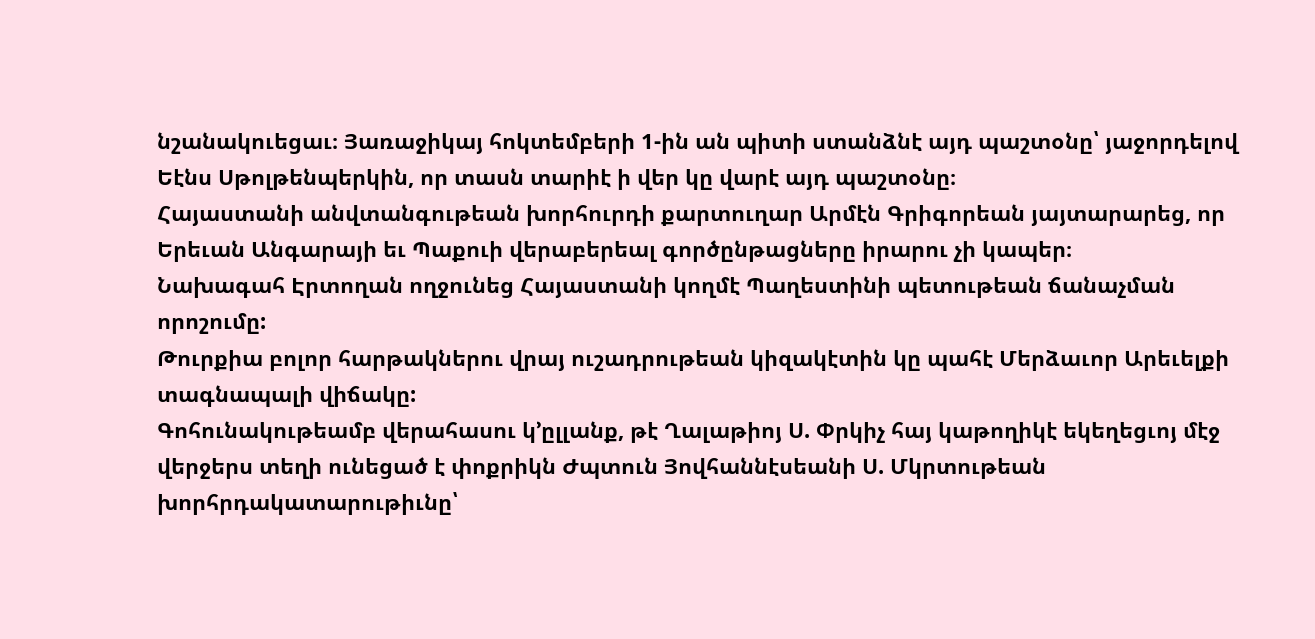նշանակուեցաւ։ Յառաջիկայ հոկտեմբերի 1-ին ան պիտի ստանձնէ այդ պաշտօնը՝ յաջորդելով Եէնս Սթոլթենպերկին, որ տասն տարիէ ի վեր կը վարէ այդ պաշտօնը։
Հայաստանի անվտանգութեան խորհուրդի քարտուղար Արմէն Գրիգորեան յայտարարեց, որ Երեւան Անգարայի եւ Պաքուի վերաբերեալ գործընթացները իրարու չի կապեր։
Նախագահ Էրտողան ողջունեց Հայաստանի կողմէ Պաղեստինի պետութեան ճանաչման որոշումը:
Թուրքիա բոլոր հարթակներու վրայ ուշադրութեան կիզակէտին կը պահէ Մերձաւոր Արեւելքի տագնապալի վիճակը:
Գոհունակութեամբ վերահասու կ՚ըլլանք, թէ Ղալաթիոյ Ս. Փրկիչ հայ կաթողիկէ եկեղեցւոյ մէջ վերջերս տեղի ունեցած է փոքրիկն Ժպտուն Յովհաննէսեանի Ս. Մկրտութեան խորհրդակատարութիւնը՝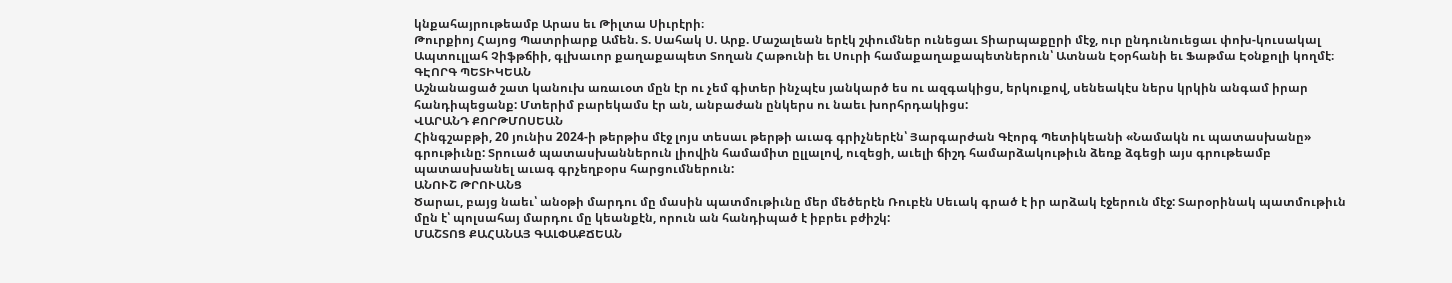կնքահայրութեամբ Արաս եւ Թիլտա Սիւրէրի։
Թուրքիոյ Հայոց Պատրիարք Ամեն. Տ. Սահակ Ս. Արք. Մաշալեան երէկ շփումներ ունեցաւ Տիարպաքըրի մէջ, ուր ընդունուեցաւ փոխ-կուսակալ Ապտուլլահ Չիֆթճիի, գլխաւոր քաղաքապետ Տողան Հաթունի եւ Սուրի համաքաղաքապետներուն՝ Ատնան Էօրհանի եւ Ֆաթմա Էօնքոլի կողմէ։
ԳԷՈՐԳ ՊԵՏԻԿԵԱՆ
Աշնանացած շատ կանուխ առաւօտ մըն էր ու չեմ գիտեր ինչպէս յանկարծ ես ու ազգակիցս, երկուքով, սենեակէս ներս կրկին անգամ իրար հանդիպեցանք: Մտերիմ բարեկամս էր ան, անբաժան ընկերս ու նաեւ խորհրդակիցս:
ՎԱՐԱՆԴ ՔՈՐԹՄՈՍԵԱՆ
Հինգշաբթի, 20 յունիս 2024-ի թերթիս մէջ լոյս տեսաւ թերթի աւագ գրիչներէն՝ Յարգարժան Գէորգ Պետիկեանի «Նամակն ու պատասխանը» գրութիւնը: Տրուած պատասխաններուն լիովին համամիտ ըլլալով, ուզեցի, աւելի ճիշդ համարձակութիւն ձեռք ձգեցի այս գրութեամբ պատասխանել աւագ գրչեղբօրս հարցումներուն:
ԱՆՈՒՇ ԹՐՈՒԱՆՑ
Ծարաւ, բայց նաեւ՝ անօթի մարդու մը մասին պատմութիւնը մեր մեծերէն Ռուբէն Սեւակ գրած է իր արձակ էջերուն մէջ: Տարօրինակ պատմութիւն մըն է՝ պոլսահայ մարդու մը կեանքէն, որուն ան հանդիպած է իբրեւ բժիշկ:
ՄԱՇՏՈՑ ՔԱՀԱՆԱՅ ԳԱԼՓԱՔՃԵԱՆ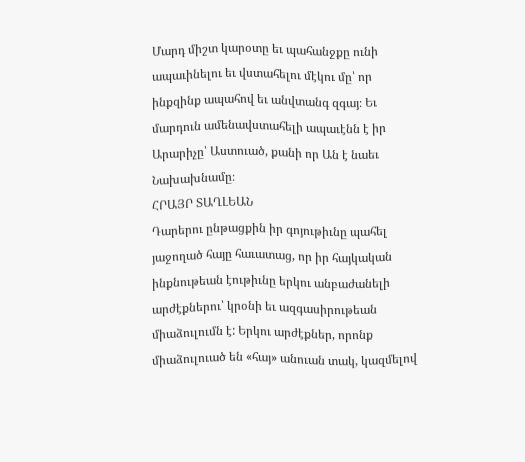Մարդ միշտ կարօտը եւ պահանջքը ունի ապաւինելու եւ վստահելու մէկու մը՝ որ ինքզինք ապահով եւ անվտանգ զգայ։ Եւ մարդուն ամենավստահելի ապաւէնն է իր Արարիչը՝ Աստուած, քանի որ Ան է նաեւ Նախախնամը։
ՀՐԱՅՐ ՏԱՂԼԵԱՆ
Դարերու ընթացքին իր գոյութիւնը պահել յաջողած հայը հաւատաց, որ իր հայկական ինքնութեան էութիւնը երկու անբաժանելի արժէքներու՝ կրօնի եւ ազգասիրութեան միաձուլումն է: Երկու արժէքներ, որոնք միաձուլուած են «հայ» անուան տակ, կազմելով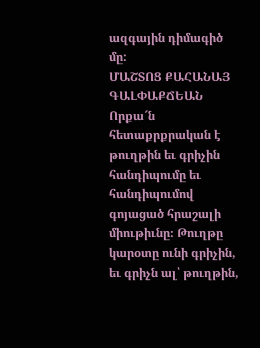ազգային դիմագիծ մը:
ՄԱՇՏՈՑ ՔԱՀԱՆԱՅ ԳԱԼՓԱՔՃԵԱՆ
Որքա՜ն հետաքրքրական է թուղթին եւ գրիչին հանդիպումը եւ հանդիպումով գոյացած հրաշալի միութիւնը։ Թուղթը կարօտը ունի գրիչին, եւ գրիչն ալ՝ թուղթին,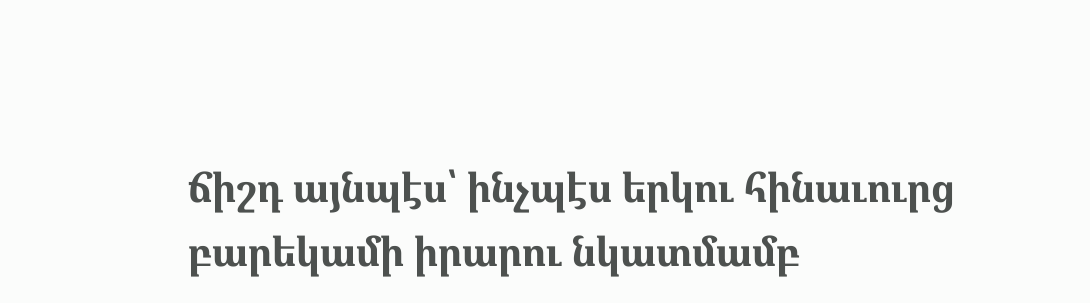ճիշդ այնպէս՝ ինչպէս երկու հինաւուրց բարեկամի իրարու նկատմամբ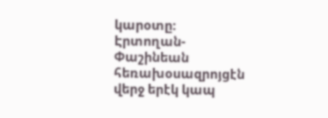կարօտը։
Էրտողան-Փաշինեան հեռախօսազրոյցէն վերջ երէկ կապ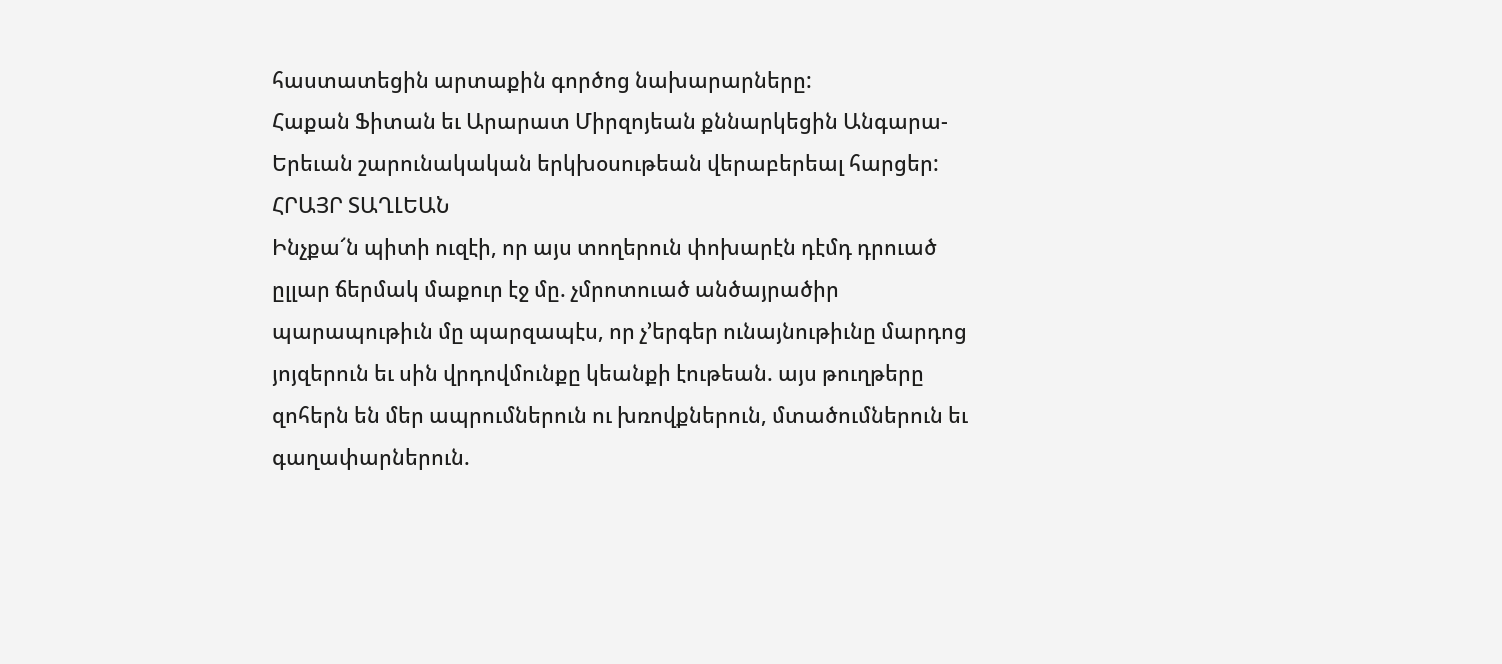հաստատեցին արտաքին գործոց նախարարները:
Հաքան Ֆիտան եւ Արարատ Միրզոյեան քննարկեցին Անգարա-Երեւան շարունակական երկխօսութեան վերաբերեալ հարցեր:
ՀՐԱՅՐ ՏԱՂԼԵԱՆ
Ինչքա՜ն պիտի ուզէի, որ այս տողերուն փոխարէն դէմդ դրուած ըլլար ճերմակ մաքուր էջ մը. չմրոտուած անծայրածիր պարապութիւն մը պարզապէս, որ չ՚երգեր ունայնութիւնը մարդոց յոյզերուն եւ սին վրդովմունքը կեանքի էութեան. այս թուղթերը զոհերն են մեր ապրումներուն ու խռովքներուն, մտածումներուն եւ գաղափարներուն.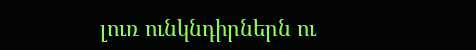լուռ ունկնդիրներն ու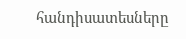հանդիսատեսները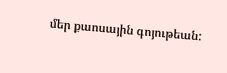մեր քաոսային գոյութեան: